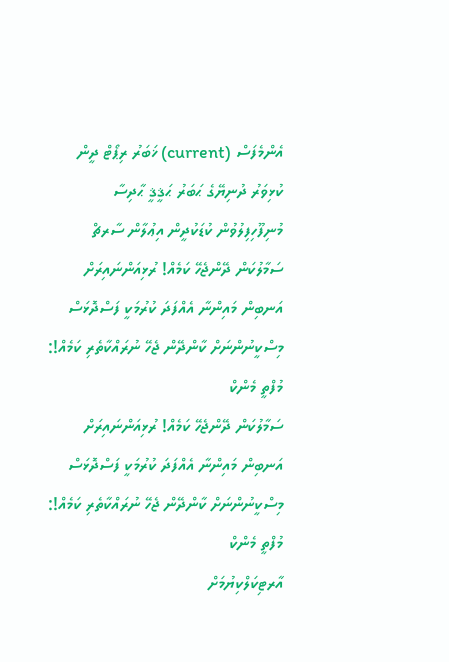އެންމެފަސް (current) ޚަބަރު ރިޕޯޓް ދީން ކުޅިވަރު ދުނިޔޭގެ ޙަބަރު ޙަޤީޤީ ޙާދިސާ މުނިފޫހިފިލުވުން ކުޑަކުދީން އިޢުލާން ސާރޗް
ސަމާލުކަން ދޭންޖެހޭ ކަމެއް! ރުޅިއަންނައިރަށް އަނބިން މައިންނާ އެއްފަދަ ކުރުމަކީ ފަސްދޮޅަސް މިސްކީނުންނަށް ކާންދޭން ޖެހޭ ނުރައްކާތެރި ކަމެއް!: މުފްތީ މެންކް
ސަމާލުކަން ދޭންޖެހޭ ކަމެއް! ރުޅިއަންނައިރަށް އަނބިން މައިންނާ އެއްފަދަ ކުރުމަކީ ފަސްދޮޅަސް މިސްކީނުންނަށް ކާންދޭން ޖެހޭ ނުރައްކާތެރި ކަމެއް!: މުފްތީ މެންކް
އާރޓިކަލްކިޔުމަށް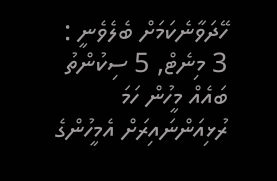ހޭދަވާނެކަމަށް ބެލެވެނީ : 3 މިނެޓް, 5 ސިކުންތު
ބައެއް މީހުން ހަމަ ރުޅިއަންނައިރަށް އެމީހުންގެ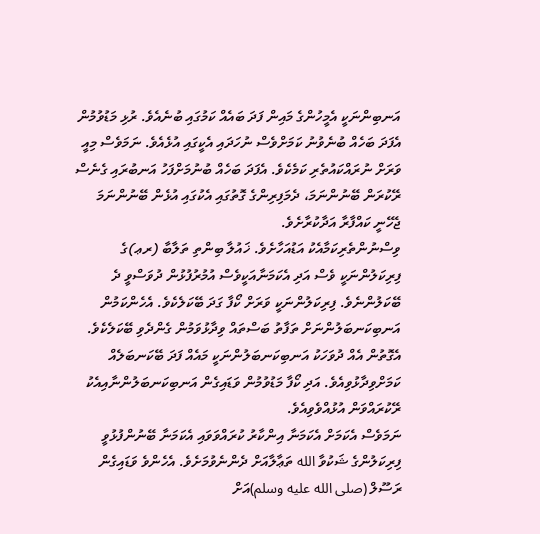އަނބިންނަކީ އެމީހުންގެ މައިން ފަދަ ބައެއް ކަމުގައި ބުނެއެވެ. ރުޅި މަޑުވުމުން އެފަދަ ބަހެއް ބުނެވުނު ކަމަށްވެސް ނުހަދައި އެކީގައި އުޅެއެވެ. ނަމަވެސް މިއީ ވަރަށް ނުރައްކައުތެރި ކަމެކެވެ. އެފަދަ ބަހެއް ބުނުމަށްފަހު އަނބުރައި ގެނެސް ރޭކުރަން ބޭނުންނަމަ، ދެމަފިރިންގެ ގޮތުގައި އެކުގައި އުޅެން ބޭނުންނަމަ ޖެހޭނީ ކައްފާރާ އަދާކުރާށެވެ.
ވިސްނުންތެރިކަމާއެކު އަޑުއަހާށެވެ. ޚައުލާ ބިންތި ތަލާބާ (ރޢ)ގެ ފިރިކަލުންނަކީ ވެސް އަދި އެކަމަނާއަކީވެސް އުމުރުފުޅުން ދުވަސްވީ ދެ ބޭކަލުންނެވެ. ފިރިކަލުންނަކީ ވަރަށް ކޯފާ ގަދަ ބޭކަލެކެވެ. އެހެންކަމުން އަނބިކަނބަލުންނަށް ތަފާތު ބަސްތައް ވިދާޅުވަމުން ގެންދެވި ބޭކަލެކެވެ. އެގޮތުން އެއް ދުވަހަކު އަނބިކަނބަލުންނަކީ މައެއް ފަދަ ބޭކަނބަލެއް ކަމަށްވިދާޅުވިއެވެ. އަދި ކޯފާ މަޑުވުމުން ވަޑައިގެން އަނބިކަނބަލުންނާއިއެކު ރޭކުރައްވަން އުޅުއްވެވިއެވެ.
ނަމަވެސް އެކަމަށް އެކަމަނާ އިންކާރު ކުރައްވަވައި އެކަމަނާ ބޭނުންފުޅުވީ ފިރިކަލުންގެ ޝަކުވާ الله ތަޢާލާއަށް ދެންނެވުމަށެވެ. އެހެންވެ ވަޑައިގެން ރަސޫލް (صلى الله عليه وسلم)އަށް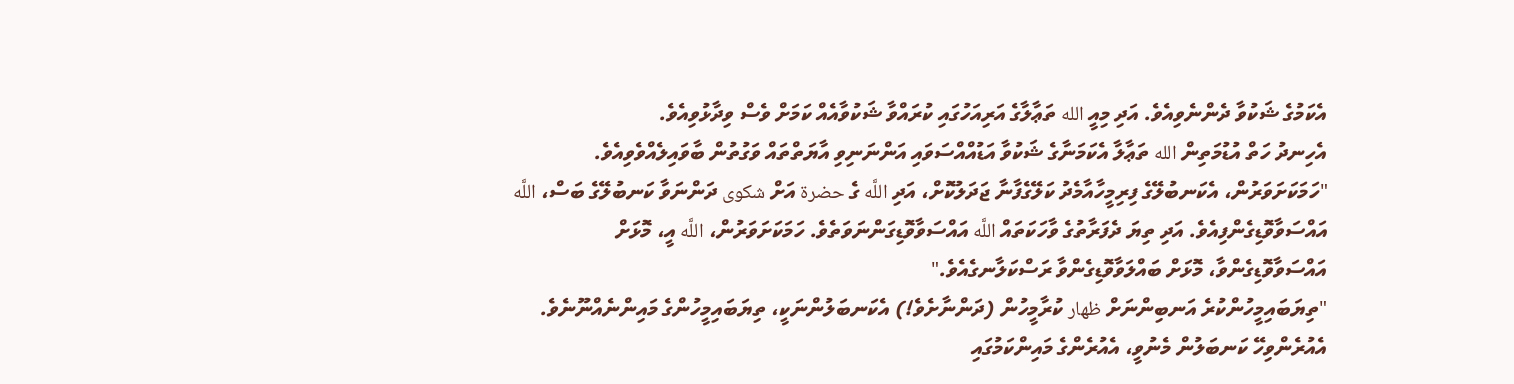އެކަމުގެ ޝަކުވާ ދެންނެވިއެވެ. އަދި މިއީ الله ތަޢާލާގެ އަރިއަހުގައި ކުރައްވާ ޝަކުވާއެއް ކަމަށް ވެސް ވިދާޅުވިއެވެ.
އެހިނދު ހަތް އުޑުމަތިން الله ތަޢާލާ އެކަމަނާގެ ޝަކުވާ އަޑުއްއްސަވައި އަންނަނިވި އާޔަތްތައް ވަގުތުން ބާވައިލެއްވެވިއެވެ.
"ހަމަކަށަވަރުން، އެކަނބުލޭގެ ފިރިމީހާއާމެދު ކަލޭގެފާނާ ޖަދަލުކޮށް، އަދި اللَّه ގެ حضرة އަށް شكوى ދަންނަވާ ކަނބުލޭގެ ބަސް، اللَّه އައްސަވާވޮޑިގެންފިއެވެ. އަދި ތިޔަ ދެފަރާތުގެ ވާހަކަތައް اللَّه އައްސަވާވޮޑިގަންނަވަތެވެ. ހަމަކަށަވަރުން، اللَّه އީ، މޮޅަށް އައްސަވާވޮޑިގެންވާ، މޮޅަށް ބައްލަވާވޮޑިގެންވާ ރަސްކަލާނގެއެވެ."
"ތިޔަބައިމީހުންކުރެ އަނބިންނަށް ظهار ކުރާމީހުން (ދަންނާށެވެ!) އެކަނބަލުންނަކީ، ތިޔަބައިމީހުންގެ މައިންނެއްނޫނެވެ. އެއުރެންވިހޭ ކަނބަލުން މެނުވީ، އެއުރެންގެ މައިންކަމުގައި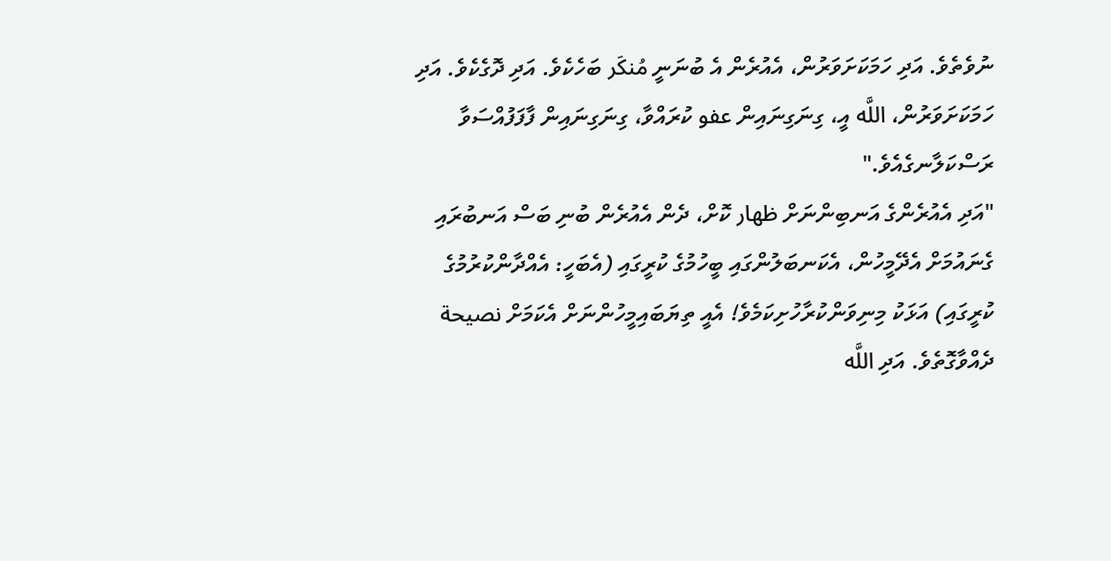ނުވެތެވެ. އަދި ހަމަކަށަވަރުން، އެއުރެން އެ ބުނަނީ مُنكَر ބަހެކެވެ. އަދި ދޮގެކެވެ. އަދި ހަމަކަށަވަރުން، اللَّه އީ، ގިނަގިނައިން عفو ކުރައްވާ، ގިނަގިނައިން ފާފަފުއްސަވާ ރަސްކަލާނގެއެވެ."
"އަދި އެއުރެންގެ އަނބިންނަށް ظهار ކޮށް، ދެން އެއުރެން ބުނި ބަސް އަނބުރައި ގެނައުމަށް އެދޭމީހުން، އެކަނބަލުންގައި ބީހުމުގެ ކުރީގައި (އެބަހީ: އެއްދާންކުރުމުގެ ކުރީގައި) އަޅަކު މިނިވަންކުރާހުށިކަމެވެ! އެއީ ތިޔަބައިމީހުންނަށް އެކަމަށް نصيحة ދެއްވާގޮތެވެ. އަދި اللَّه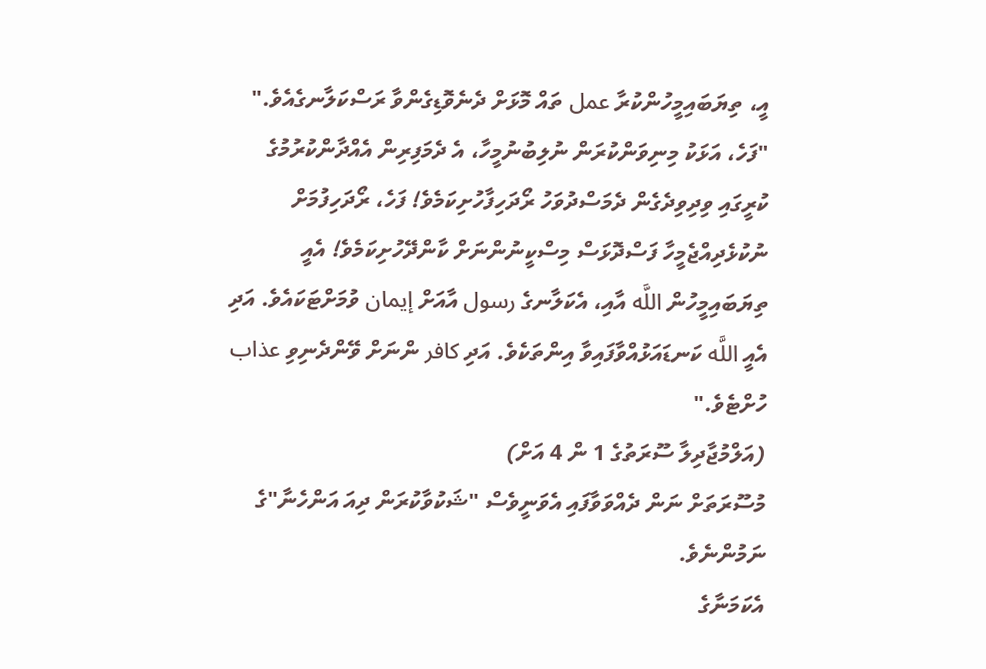އީ، ތިޔަބައިމީހުންކުރާ عمل ތައް މޮޅަށް ދެނެވޮޑިގެންވާ ރަސްކަލާނގެއެވެ."
"ފަހެ، އަޅަކު މިނިވަންކުރަން ނުލިބުނުމީހާ، އެ ދެމަފިރިން އެއްދާންކުރުމުގެ ކުރީގައި ވިދިވިދެގެން ދެމަސްދުވަހު ރޯދަހިފާހުށިކަމެވެ! ފަހެ، ރޯދަހިފުމަށް ނުކުޅެދިއްޖެމީހާ ފަސްދޮޅަސް މިސްކީނުންނަށް ކާންދޭހުށިކަމެވެ! އެއީ ތިޔަބައިމީހުން اللَّه އާއި، އެކަލާނގެ رسول އާއަށް إيمان ވުމަށްޓަކައެވެ. އަދި އެއީ اللَّه ކަނޑައަޅުއްވާފައިވާ އިންތަކެވެ. އަދި كافر ންނަށް ވޭންދެނިވި عذاب ހުށްޓެވެ."
(އަލްމުޖާދިލާ ސޫރަތުގެ 1 ން 4 އަށް)
މުސޫރަތަށް ނަން ދެއްވަވާފައި އެވަނީވެސް "ޝަކުވާކުރަން ދިއަ އަންހެނާ"ގެ ނަމުންނެވެ.
އެކަމަނާގެ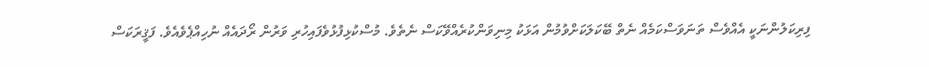ފިރިކަލުންނަކީ އެއްވެސް ތަނަވަސްކަމެއް ނެތް ބޭކަލަކަށްވުމުން އަޅަކު މިނިވަންކުރެއްވޭކަސް ނެތެވެ. މުސްކުޅިފުޅުވެފައިހުރި ވަރުން ރޯދައެއް ނުހިއްޕެވެއެވެ. ފަޤީރަކަސް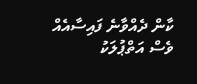ކާން ދެއްވާނެ ފައިސާއެއް ވެސް އަތްޕުލަކު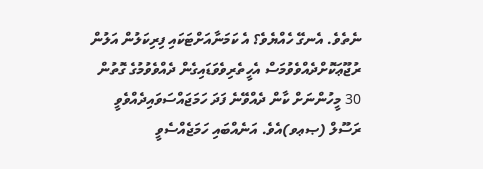ނެތެވެ. އެނގޭ ހެއްޔެވެ؟ އެ ކަމަނާއަށްޓަކައި ފިރިކަލުން އަލުން ރުޖޫޢަކޮށްދެއްވެވުމަސް އެހީތެރިވެވަޑައިގެން ދެއްވެވުމުގެ ގޮތުން 30 މީހުންނަށް ކާން ދެއްވޭނެ ފަދަ ހަމަޖައްސަވައިދެއްވެވީ ރަސޫލް (ޞޢވ)އެވެ. އަނެއްބައި ހަމަޖެއްސެވީ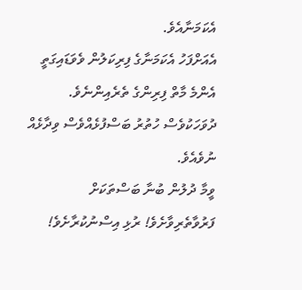އެކަމަނާއެވެ.
އެއަށްފަހު އެކަމަނާގެ ފިރިކަލުން ވެވަޑައިގަތީ އެންމެ މާތް ފިރިންގެ ތެރެއިންނެވެ. ދުވަހަކުވެސް ހުތުރު ބަސްފުޅެއްވެސް ވިދާޅެއް ނުވެއެވެ.
ވީމާ ދުލުން ބުނާ ބަސްތަކަށް ފަރުވާތެރިވާށެވެ! ރުޅި އިސްނުކުރާށެވެ!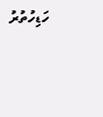ހަޑިހުތުރު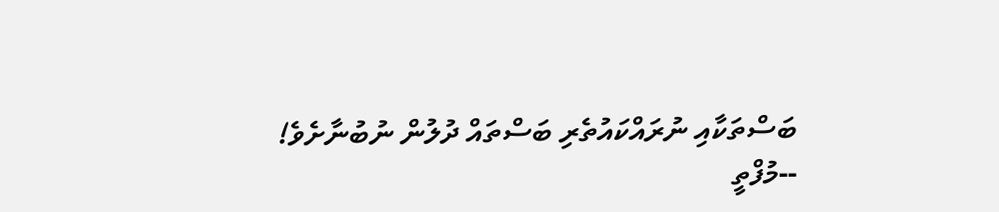ބަސްތަކާއި ނުރައްކައުތެރި ބަސްތައް ދުލުން ނުބުނާށެވެ!
--މުފްތީ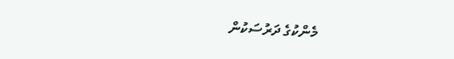މެންކުގެ ދަރުސަކުން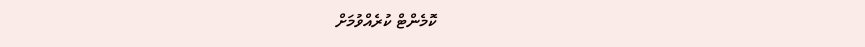ކޮމެންޓް ކުރެއްވުމަށް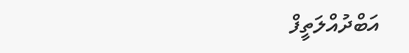އަބްދުއްލަތީފް